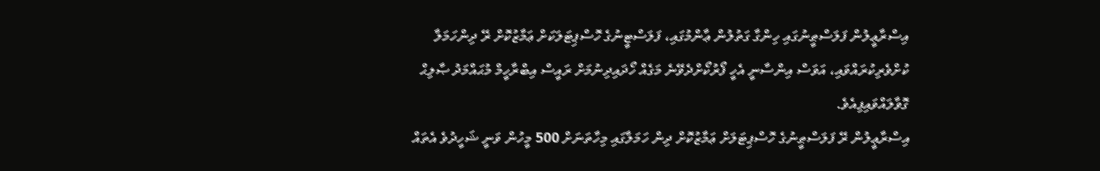އިސްރާޢީލުން ފަލަސްޠީނުގައި ހިންގާ ގަތުލުން ޢާންމުގައި، ފަލަސްޓީނުގެ ހޮސްޕިޓަލަކަށް ޢަމާޒުކޮށް ރޭ ދިންހަމަލާ ކުށްވެރިކުރައްވައި، އަވަސް އިންސާނީ އެހީ ފޯރުކޯށްދެވޭނެ މަގެއް ހޯދައިދިނުމަށް ރައީސް އިބްރާހީމް މުޙައްމަދު ޞާލިޙް ގޮވާލައްވައިފިއެވެ.
އިސްރާޢީލުން ރޭ ފަލަސްޠީނުގެ ހޮސްޕިޓަލަށް ޢަމާޒުކޮށް ދިން ހަމަލާގައި މިހާތަނަށް 500 މީހުން ވަނީ ޝަހީދުވެ އެތައް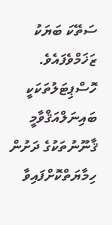ސަތޭކަ ބަޔަކު ޒަޚަމްވެފައެވެ. ހޮސްޕިޓަލުތަކަކީ ބައިނަލްއަޤްވާމީ ޤާނޫނުތަކުގެ ދަށުން ހިމާޔަތްކޮށްފައިވާ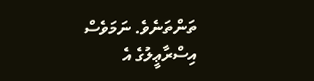ތަންތަނެވެ. ނަމަވެސް އިސްރާޢީލުގެ އެ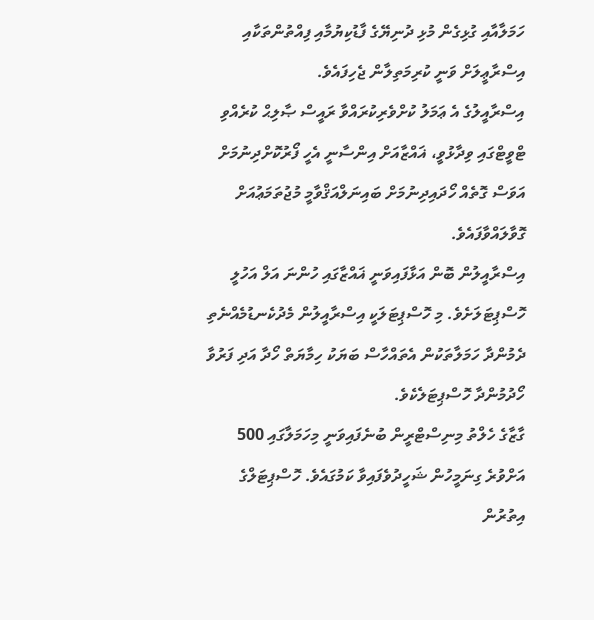ހަމަލާއާއި ގުޅިގެން މުޅި ދުނިޔޭގެ ފާޑުކިޔުމާއި ފިއްތުންތަކާއި އިސްރާޢީލަށް ވަނީ ކުރިމަތިލާން ޖެހިފައެވެ.
އިސްރާއީލުގެ އެ ޢަމަލު ކުށްވެރިކުރައްވާ ރައީސް ޞާލިޙް ކުރެއްވި ޓްވީޓްގައި ވިދާޅުވީ، ޣައްޒާއަށް އިންސާނީ އެހީ ފޯރުކޮށްދިނުމަށް އަވަސް ގޮތެއް ހޯދައިދިނުމަށް ބައިނަލްއަޤްވާމީ މުޖުތަމަޢުއަށް ގޮވާލައްވާފައެވެ.
އިސްރާއީލުން ބޮން އަޅާފައިވަނީ ޣައްޒާގައި ހުންނަ އަލް އަހުލީ ހޮސްޕިޓަލަށެވެ. މި ހޮސްޕިޓަލަކީ އިސްރާއީލުން މެދުކެނޑުމެއްނެތި ދެމުންދާ ހަމަލާތަކުން އެތައްހާސް ބަޔަކު ހިމާޔަތް ހޯދާ އަދި ފަރުވާ ހޯދުމުންދާ ހޮސްޕިޓަލެކެވެ.
ގާޒާގެ ހެލްތު މިނިސްޓްރީން ބުނެފައިވަނީ މިހަމަލާގައި 500 އަށްވުރެ ގިނަމީހުން ޝަހީދުވެފައިވާ ކަމުގައެވެ. ހޮސްޕިޓަލްގެ އިތުރުން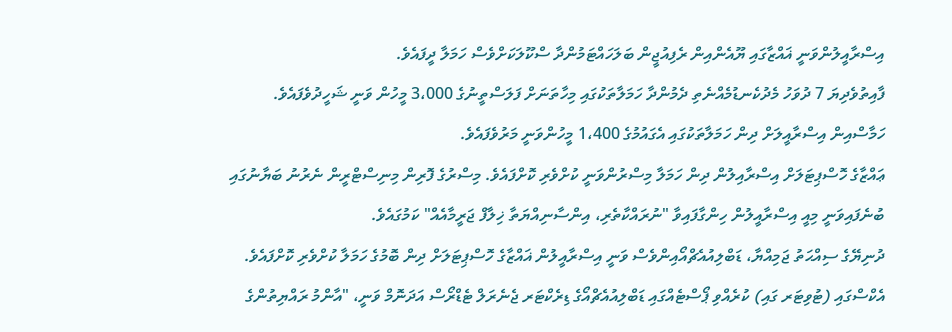އިސްރާއީލުންވަނީ ޣައްޒާގައި ޔޫއެންއިން ރެފިއުޖީން ބަލަހައްޓަމުންދާ ސްކޫލަކަށްވެސް ހަމަލާ ދީފައެވެ.
ފާއިތުވެދިޔަ 7 ދުވަހު މެދުކެނޑުމެއްނެތި ދެމުންދާ ހަމަލާތަކުގައި މިހާތަނަށް ފަލަސްތީނުގެ 3،000 މީހުން ވަނީ ޝަހީދުވެފައެވެ. ހަމާސްއިން އިސްރާއީލަށް ދިން ހަމަލާތަކުގައި އެގައުމުގެ 1،400 މީހުންވަނީ މަރުވެފައެވެ.
ޢައްޒާގެ ހޮސްޕިޓަލަށް އިސްރާއިލުން ދިން ހަމަލާ މިސްރުންވަނީ ކުށްވެރި ކޮށްފައެވެ. މިސްރުގެ ފޮރިން މިނިސްޓްރީން ނެރުނު ބަޔާނުގައި ބުނެފައިވަނީ މިއީ އިސްރާއީލުން ހިންގާފައިވާ "ނުރައްކާތެރި، އިންސާނިއްޔަތާ ޚިލާފް ޖަރީމާއެއް" ކަމުގައެވެ.
ދުނިޔޭގެ ސިއްޙަތު ޖަމިއްޔާ، ޑަބްލިއުއެޗްއޯއިންވެސް ވަނީ އިސްރާއީލުން ޣައްޒާގެ ހޮސްޕިޓަލަށް ދިން ބޮމުގެ ހަމަލާ ކުށްވެރި ކޮށްފައެވެ. އެކްސްގައި (ޓުވިޓަރ ގައި) ކުރެއްވި ޕޯސްޓެއްގައި ޑަބްލިއުއެޗްއޯގެ ޑިރެކްޓަރ ޖެނެރަލް ޓެޑްރޯސް އަދަނޮމް ވަނީ، "އާންމު ރައްޔިތުންގެ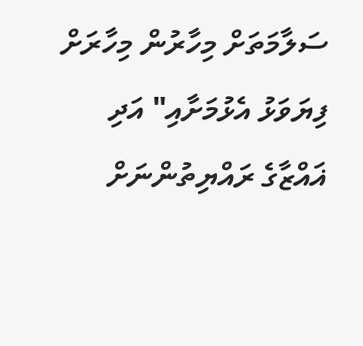ސަލާމަތަށް މިހާރުން މިހާރަށް ފިޔަވަޅު އެޅުމަށާއި" އަދި ޣައްޒާގެ ރައްޔިތުންނަށް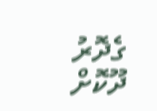ގެދޮރު ދޫކޮށް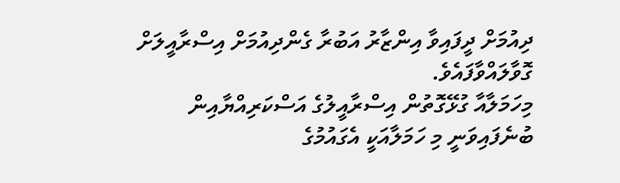ދިއުމަށް ދީފައިވާ އިންޒާރު އަބުރާ ގެންދިއުމަށް އިސްރާއީލަށް ގޮވާލައްވާފައެވެ.
މިހަމަލާއާ ގުޅޭގޮތުން އިސްރާއީލުގެ އަސްކަރިއްޔާއިން ބުނެފައިވަނީ މި ހަމަލާއަކީ އެގައުމުގެ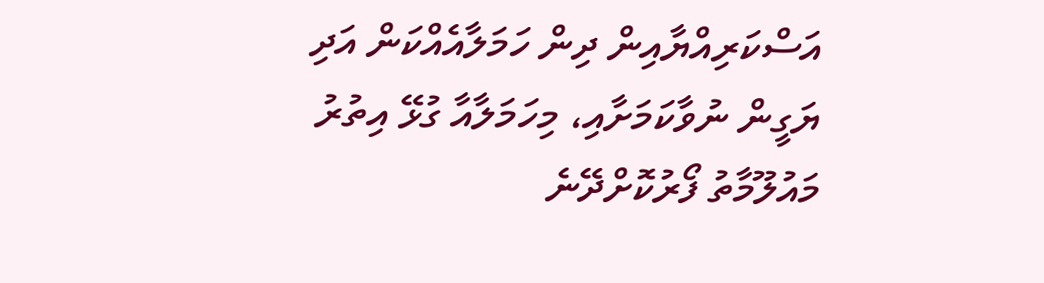އަސްކަރިއްޔާއިން ދިން ހަމަލާއެއްކަން އަދި ޔަގީން ނުވާކަމަށާއި، މިހަމަލާއާ ގުޅޭ އިތުރު މައުލޫމާތު ފޯރުކޮށްދޭނެ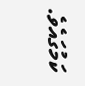ކަމުގައެވެ.